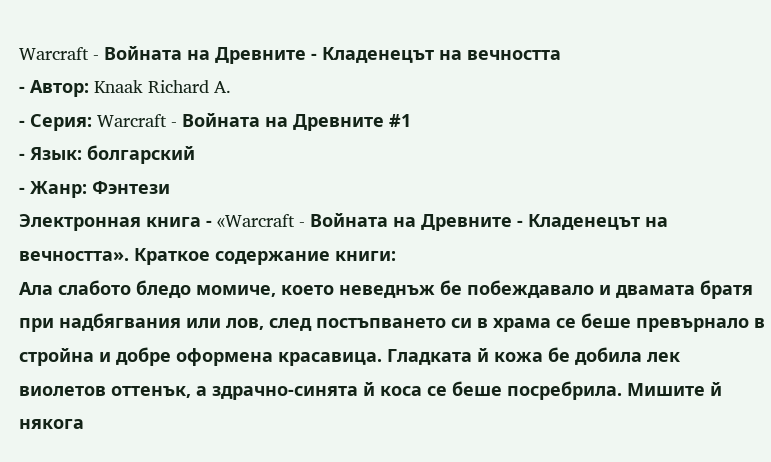Warcraft - Войната на Древните - Кладенецът на вечността
- Автор: Knaak Richard A.
- Серия: Warcraft - Войната на Древните #1
- Язык: болгарский
- Жанр: Фэнтези
Электронная книга - «Warcraft - Войната на Древните - Кладенецът на вечността». Краткое содержание книги:
Ала слабото бледо момиче, което неведнъж бе побеждавало и двамата братя при надбягвания или лов, след постъпването си в храма се беше превърнало в стройна и добре оформена красавица. Гладката й кожа бе добила лек виолетов оттенък, а здрачно-синята й коса се беше посребрила. Мишите й някога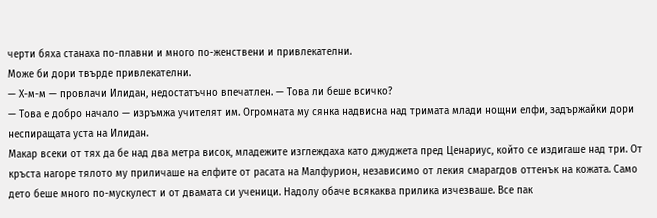черти бяха станаха по-плавни и много по-женствени и привлекателни.
Може би дори твърде привлекателни.
— Х-м-м — провлачи Илидан, недостатъчно впечатлен. — Това ли беше всичко?
— Това е добро начало — изръмжа учителят им. Огромната му сянка надвисна над тримата млади нощни елфи, задържайки дори неспиращата уста на Илидан.
Макар всеки от тях да бе над два метра висок, младежите изглеждаха като джуджета пред Ценариус, който се издигаше над три. От кръста нагоре тялото му приличаше на елфите от расата на Малфурион, независимо от лекия смарагдов оттенък на кожата. Само дето беше много по-мускулест и от двамата си ученици. Надолу обаче всякаква прилика изчезваше. Все пак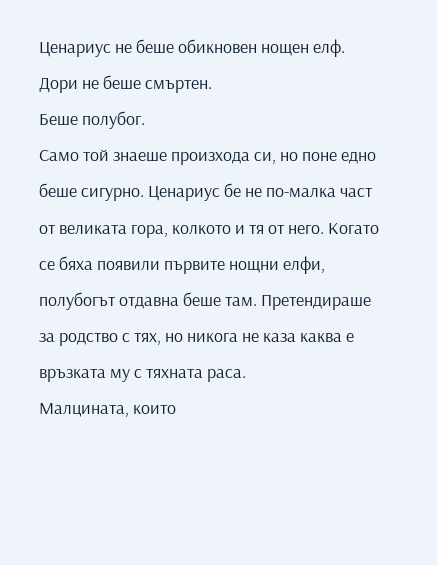Ценариус не беше обикновен нощен елф. Дори не беше смъртен.
Беше полубог.
Само той знаеше произхода си, но поне едно беше сигурно. Ценариус бе не по-малка част от великата гора, колкото и тя от него. Когато се бяха появили първите нощни елфи, полубогът отдавна беше там. Претендираше за родство с тях, но никога не каза каква е връзката му с тяхната раса.
Малцината, които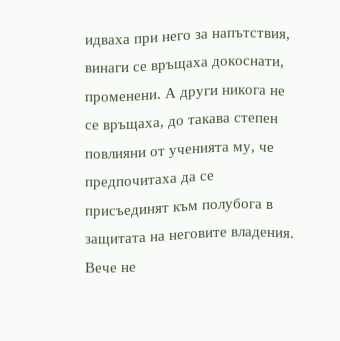идваха при него за напътствия, винаги се връщаха докоснати, променени. А други никога не се връщаха, до такава степен повлияни от ученията му, че предпочитаха да се присъединят към полубога в защитата на неговите владения. Вече не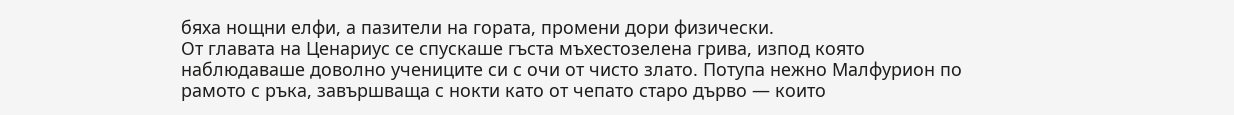бяха нощни елфи, а пазители на гората, промени дори физически.
От главата на Ценариус се спускаше гъста мъхестозелена грива, изпод която наблюдаваше доволно учениците си с очи от чисто злато. Потупа нежно Малфурион по рамото с ръка, завършваща с нокти като от чепато старо дърво — които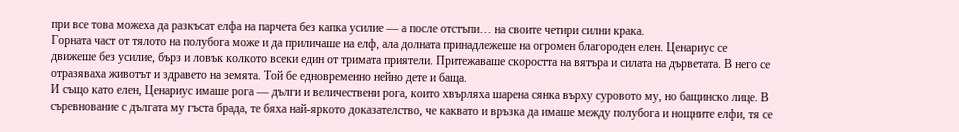при все това можеха да разкъсат елфа на парчета без капка усилие — а после отстъпи… на своите четири силни крака.
Горната част от тялото на полубога може и да приличаше на елф, ала долната принадлежеше на огромен благороден елен. Ценариус се движеше без усилие, бърз и ловък колкото всеки един от тримата приятели. Притежаваше скоростта на вятъра и силата на дърветата. В него се отразяваха животът и здравето на земята. Той бе едновременно нейно дете и баща.
И също като елен, Ценариус имаше рога — дълги и величествени рога, които хвърляха шарена сянка върху суровото му, но бащинско лице. В съревнование с дългата му гъста брада, те бяха най-яркото доказателство, че каквато и връзка да имаше между полубога и нощните елфи, тя се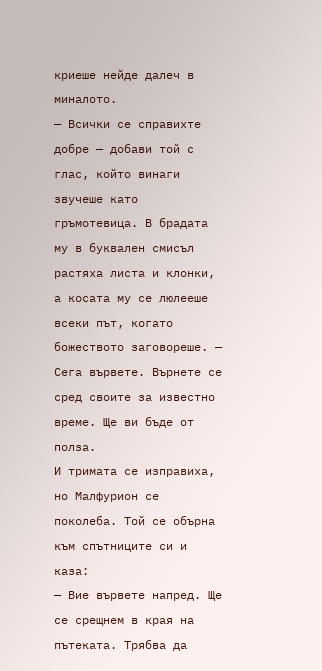криеше нейде далеч в миналото.
— Всички се справихте добре — добави той с глас, който винаги звучеше като гръмотевица. В брадата му в буквален смисъл растяха листа и клонки, а косата му се люлееше всеки път, когато божеството заговореше. — Сега вървете. Върнете се сред своите за известно време. Ще ви бъде от полза.
И тримата се изправиха, но Малфурион се поколеба. Той се обърна към спътниците си и каза:
— Вие вървете напред. Ще се срещнем в края на пътеката. Трябва да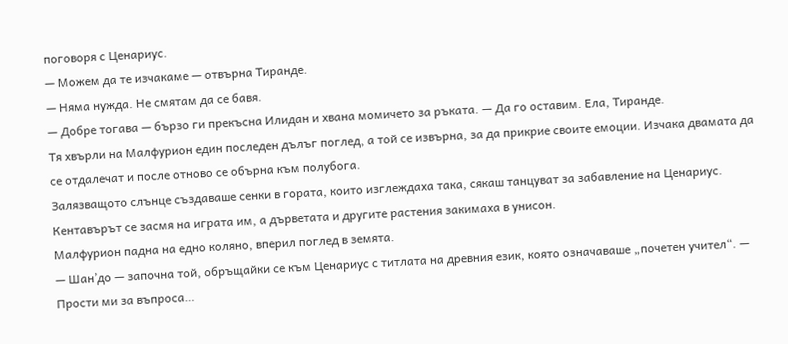поговоря с Ценариус.
— Можем да те изчакаме — отвърна Тиранде.
— Няма нужда. Не смятам да се бавя.
— Добре тогава — бързо ги прекъсна Илидан и хвана момичето за ръката. — Да го оставим. Ела, Тиранде.
Тя хвърли на Малфурион един последен дълъг поглед, а той се извърна, за да прикрие своите емоции. Изчака двамата да се отдалечат и после отново се обърна към полубога.
Залязващото слънце създаваше сенки в гората, които изглеждаха така, сякаш танцуват за забавление на Ценариус. Кентавърът се засмя на играта им, а дърветата и другите растения закимаха в унисон.
Малфурион падна на едно коляно, вперил поглед в земята.
— Шан’до — започна той, обръщайки се към Ценариус с титлата на древния език, която означаваше „почетен учител“. — Прости ми за въпроса…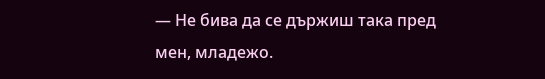— Не бива да се държиш така пред мен, младежо.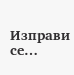Изправи се…